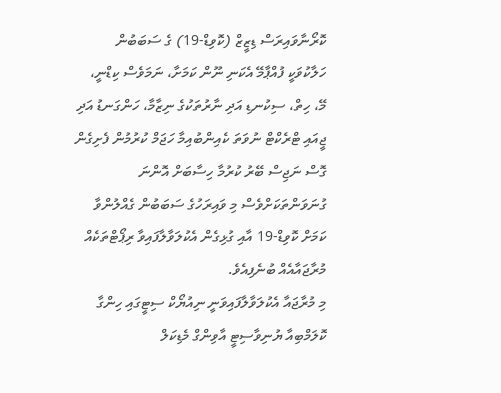ކޮރޯނާވައިރަސް ޑިޒީޒް (ކޮވިޑް-19) ގެ ސަބަބުން ހަލާކުވަކީ ފުއްޕާމޭ އެކަނި ނޫން ކަމަށާ، ނަމަވެސް ކިޑްނީ، މޭ، ހިތް، ސިކުނޑި އަދި ނާރުތަކުގެ ނިޒާމާ، ހަންގަނޑު އަދި ޖީއައި ޓްރެކްޓް ނުވަތަ ކެއިންބުއިމާ ހަޖަމް ކުރުމުން ފެށިގެން ގޮސް ނަޖިސް ބޭރު ކުރުމާ ހިސާބަށް އޮންނަ ގުނަވަންތަކަށްވެސް މި ވައިރަހުގެ ސަބަބުން ގެއްލުންވާ ކަމަށް ކޮވިޑް-19 އާއި ގުޅިގެން އެކުލަވާލާފައިވާ ރިޕޯޓްތަކެއް މުރާޖައާއެއް ބުނެފިއެވެ.
މި މުރާޖައާ އެކުލަވާލާފައިވަނީ ނިއުޔޯކް ސިޓީގައި ހިންގާ ކޮލަމްބިއާ ޔުނިވާސިޓީ އާވިންގް މެޑިކަލް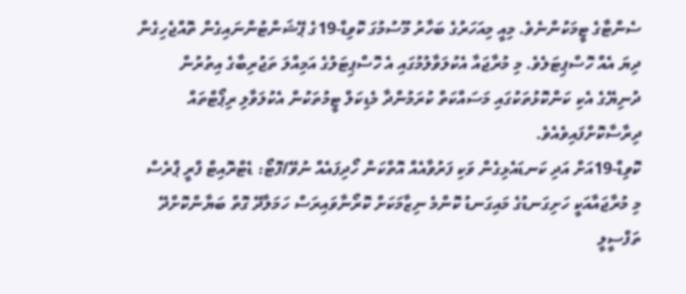ސެންޓާގެ ޓީމަކުންނެވެ. މިއީ މިއަހަރުގެ ބަހާރު މޫސުމުގަ ކޮވިޑް-19ގެ ޕޭޝަންޓުންނައިގެން ތޮއްޖެހިގެން ދިޔަ އެއް ހޮސްޕިޓަލެވެ. މި މުރާޖައާ އެކުލަވާލުމުގައި އެ ހޮސްޕިޓަލުގެ އަމިއްލަ ތަޖުރިބާގެ އިތުރުން ދުނިޔޭގެ އެކި ކަންކޮޅުތަކުގައި މަސައްކަތް ކުރަމުންދާ މެޑިކަލް ޓީމުތަކުން އެކުލަވާލި ރިޕޯޓްތައް ދިރާސާކޮށްފައިވެއެވެ.
ކޮވިޑް-19އަށް އަދި ކަނޑައެޅިގެން ވަކި ފަރުވާއެއް އޮތްކަން ހޯދިފައެއް ނުވޭ/ފޮޓޯ: ޑެޓްރޮއިޓް ފްރީ ޕްރެސް
މި މުރާޖައާއަކީ ހަށިގަނޑުގެ މައިގަނޑު ކޮންމެ ނިޒާމަކަށް ކޮރޯނާވައިރަސް ހަމަލާދޭ ގޮތް ބަޔާންކޮށްދޭ ތަފްސީލީ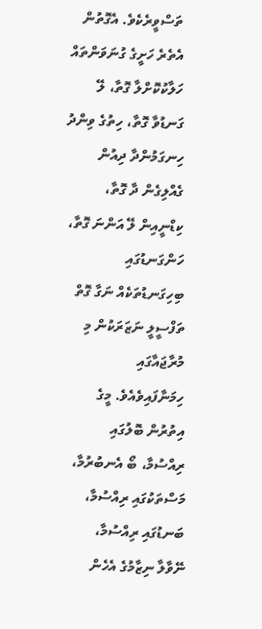ތަސްވީރެކެވެ. އެގޮތުން އެތެރެ ހަށީގެ ގުނަވަންތައް ހަލާކުކޮށްލާ ގޮތާ، ލޭ ގަނޑުވާ ގޮތާ، ހިތުގެ ވިންދު ހިނގަމުންދާ ދިއުން ގެއްލިގެން ދާ ގޮތާ، ކިޑްނީއިން ލޭ އަންނަ ގޮތާ، ހަންގަނޑުގައި ބިހިގަނޑުތަކެއް ނަގާ ގޮތް ތަފްސީލީ ނަޒަރަކުން މި މުރާޖައާގައި ހިމަނާފައިވެއެވެ. މީގެ އިތުރުން ބޮލުގައި ރިއްސުމާ، ބޯ އެނބުރުމާ، މަސްތަކުގައި ރިއްސުމާ، ބަނޑުގައި ރިއްސުމާ، ނޭވާލާ ނިޒާމުގެ އެހެން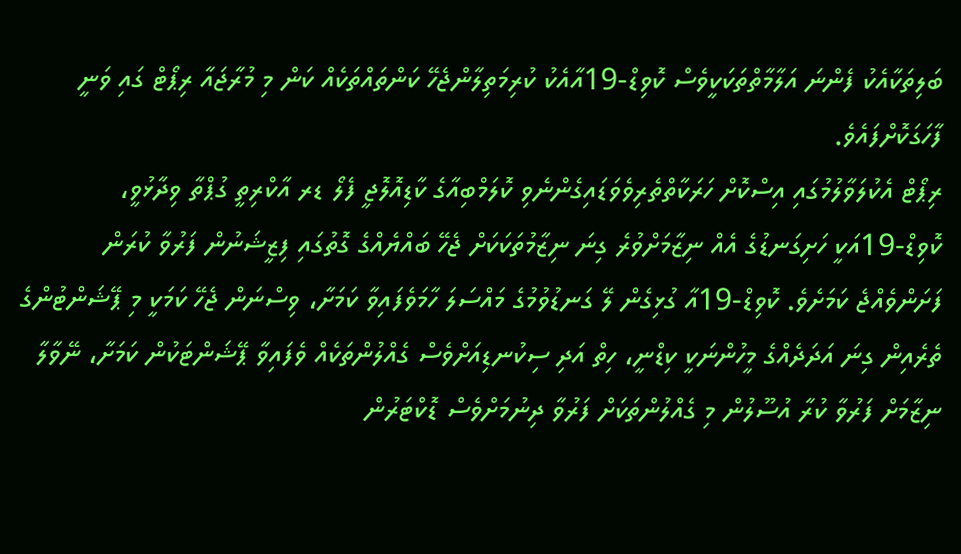ބަލިތަކާއެކު ފެންނަ އަލާމާތްތަކަކީވެސް ކޮވިޑް-19އާއެކު ކުރިމަތިލާންޖެހޭ ކަންތައްތަކެއް ކަން މި މުރާޖައާ ރިޕޯޓް ގައި ވަނީ ފާހަގަކޮށްފައެވެ.
ރިޕޯޓް އެކުލަވާލުމުގައި އިސްކޮށް ހަރަކާތްތެރިވެވަޑައިގެންނެވި ކޮލަމްބިއާގެ ކާޑިއޮލޮޖީ ފެލޯ ޑރ އާކްރިތީ ގުޕްތާ ވިދާޅުވީ، ކޮވިޑް-19އަކީ ހަށިގަނޑުގެ އެއް ނިޒާމަށްވުރެ ގިނަ ނިޒާމުތަކަކަށް ޖެހޭ ބައްޔެއްގެ ގޮތުގައި ފިޒީޝަނުން ފަރުވާ ކުރަން ފަށަންވެއްޖެ ކަމަށެވެ. ކޮވިޑް-19އާ ގުޅިގެން ލޭ ގަނޑުވުމުގެ މައްސަލަ ހާމަވެފައިވާ ކަމަށާ، ވިސްނަން ޖެހޭ ކަމަކީ މި ޕޭޝަންޓުންގެ ތެރެއިން ގިނަ އަދަދެއްގެ މީހުންނަކީ ކިޑްނީ، ހިތް އަދި ސިކުނޑިއަށްވެސް ގެއްލުންތަކެއް ވެފައިވާ ޕޭޝަންޓަކުން ކަމަށާ، ނޭވާލާ ނިޒާމަށް ފަރުވާ ކުރާ އުސޫލުން މި ގެއްލުންތަކަށް ފަރުވާ ދިނުމަށްވެސް ޑޮކްޓަރުން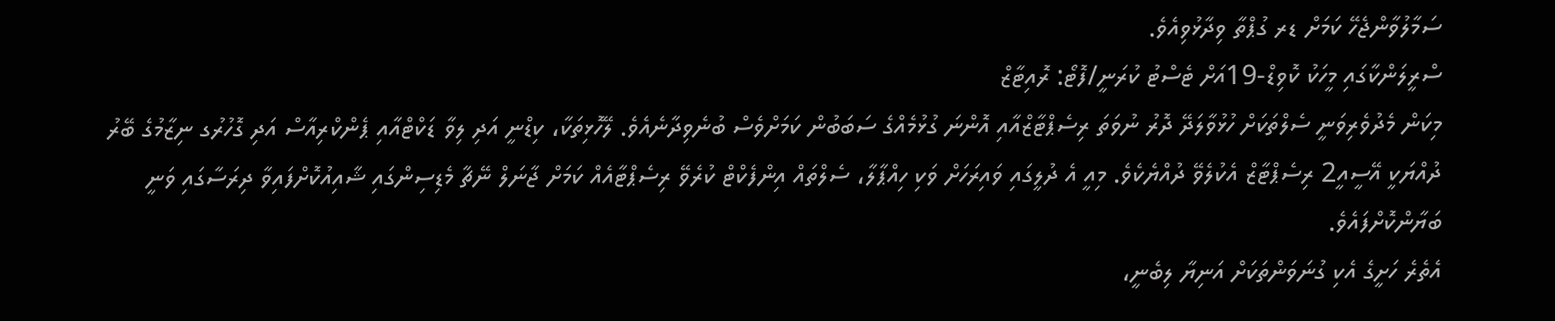ސަމާލުވާންޖެހޭ ކަމަށް ޑރ ގުޕްތާ ވިދާޅުވިއެވެ.
ސްރީލަންކާގައި މީހަކު ކޮވިޑް-19އަށް ޓެސްޓު ކުރަނީ/ފޮޓޯ: ރޮއިޓާޒް
މިކަން މެދުވެރިވަނީ ސެލްތަކަށް ހުޅުވާލަދޭ ދޮރު ނުވަތަ ރިސެޕްޓާޒްއާއި އޮންނަ ގުޅުމެއްގެ ސަބަބުން ކަމަށްވެސް ބުނެވިދާނެއެވެ. ލޭހޮޅިތަކާ، ކިޑްނީ އަދި ލިވާ ޑަކްޓްއާއި ޕެންކްރިއާސް އަދި ގޮހުރުގ ނިޒާމުގެ ބޭރު ދުއްޔަކީ އޭސީއީ2 ރިސެޕްޓާޒް އެކުލެވޭ ދުއްޔެކެވެ. މިއީ އެ ދުލީގައި ވައިރަހަށް ވަކި ހިއްޕާލާ، ސެލްތައް އިންފެކްޓް ކުރެވޭ ރިސެޕްޓާއެއް ކަމަށް ޖާނަލް ނޭޗާ މެޑިސިންގައި ޝާއިއުކޮށްފައިވާ ދިރަސާގައި ވަނީ ބަޔާންކޮށްފައެވެ.
އެތެރެ ހަށީގެ އެކި ގުނަވަންތަކަށް އަނިޔާ ލިބެނީ،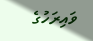ވައިރަހުގެ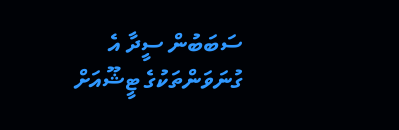ސަބަބުން ސީދާ އެ ގުނަވަންތަކުގެ ޓީޝޫއަށް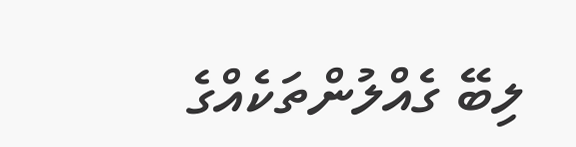ލިބޭ ގެއްލުންތަކެއްގެ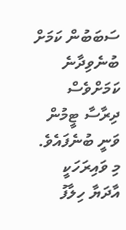ސަބަބުން ކަމަށް ބުނެވިދާނެ ކަމަށްވެސް ދިރާސާ ޓީމުން ވަނީ ބުނެފައެވެ.
މި ވައިރަހަކީ އާދަޔާ ހިލާފު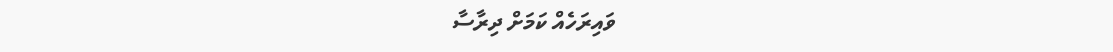ވައިރަހެއް ކަމަށް ދިރާސާ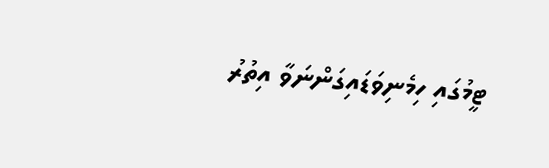ޓީމުގައި ހިމެނިވަޑައިގަންނަވާ އިތުރު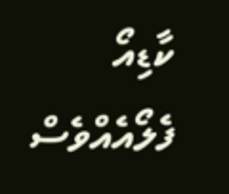ކާޑިއޯ ފެލޯއެއްވެސް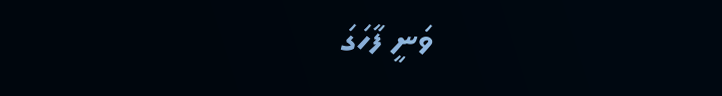ވަނީ ފާހަގަ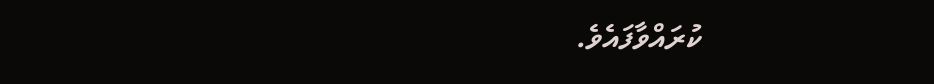ކުރައްވާފައެވެ.